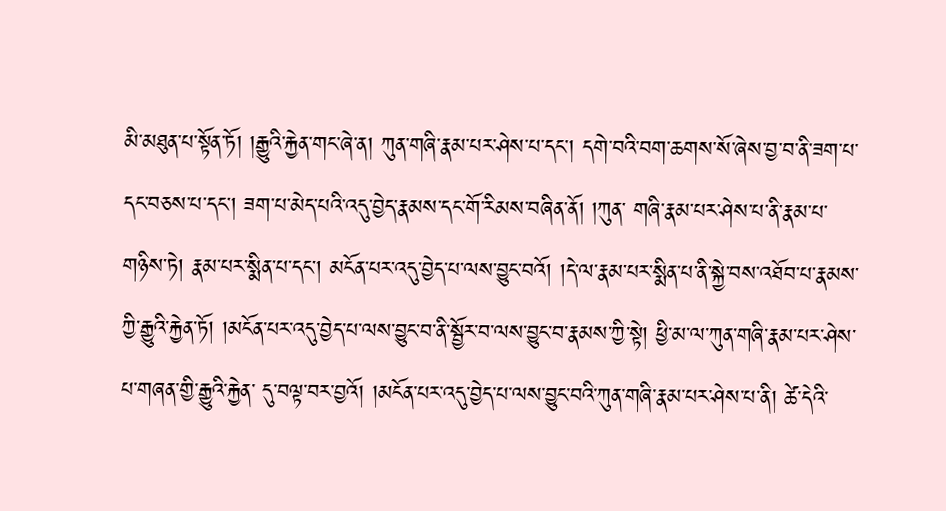མི་མཐུན་པ་སྟོན་ཏོ། །རྒྱུའི་རྐྱེན་གང་ཞེ་ན། ཀུན་གཞི་རྣམ་པར་ཤེས་པ་དང་། དགེ་བའི་བག་ཆགས་སོ་ཞེས་བྱ་བ་ནི་ཟག་པ་དང་བཅས་པ་དང་། ཟག་པ་མེད་པའི་འདུ་བྱེད་རྣམས་དང་གོ་རིམས་བཞིན་ནོ། །ཀུན་ གཞི་རྣམ་པར་ཤེས་པ་ནི་རྣམ་པ་གཉིས་ཏེ། རྣམ་པར་སྨིན་པ་དང་། མངོན་པར་འདུ་བྱེད་པ་ལས་བྱུང་བའོ། །དེ་ལ་རྣམ་པར་སྨིན་པ་ནི་སྐྱེ་བས་འཐོབ་པ་རྣམས་ཀྱི་རྒྱུའི་རྐྱེན་ཏོ། །མངོན་པར་འདུ་བྱེད་པ་ལས་བྱུང་བ་ནི་སྦྱོར་བ་ལས་བྱུང་བ་རྣམས་ཀྱི་སྟེ། ཕྱི་མ་ལ་ཀུན་གཞི་རྣམ་པར་ཤེས་པ་གཞན་གྱི་རྒྱུའི་རྐྱེན་ དུ་བལྟ་བར་བྱའོ། །མངོན་པར་འདུ་བྱེད་པ་ལས་བྱུང་བའི་ཀུན་གཞི་རྣམ་པར་ཤེས་པ་ནི། ཚེ་དེའི་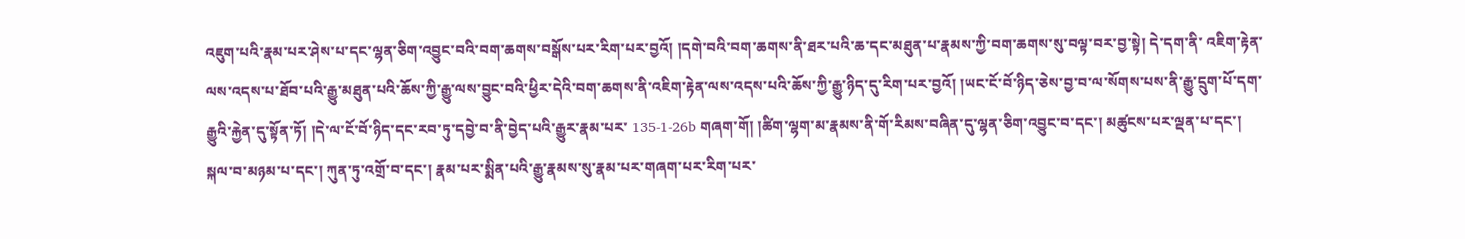འཇུག་པའི་རྣམ་པར་ཤེས་པ་དང་ལྷན་ཅིག་འབྱུང་བའི་བག་ཆགས་བསྒོས་པར་རིག་པར་བྱའོ། །དགེ་བའི་བག་ཆགས་ནི་ཐར་པའི་ཆ་དང་མཐུན་པ་རྣམས་ཀྱི་བག་ཆགས་སུ་བལྟ་བར་བྱ་སྟེ། དེ་དག་ནི་ འཇིག་རྟེན་ལས་འདས་པ་ཐོབ་པའི་རྒྱུ་མཐུན་པའི་ཆོས་ཀྱི་རྒྱུ་ལས་བྱུང་བའི་ཕྱིར་དེའི་བག་ཆགས་ནི་འཇིག་རྟེན་ལས་འདས་པའི་ཆོས་ཀྱི་རྒྱུ་ཉིད་དུ་རིག་པར་བྱའོ། །ཡང་ངོ་བོ་ཉིད་ཅེས་བྱ་བ་ལ་སོགས་པས་ནི་རྒྱུ་དྲུག་པོ་དག་རྒྱུའི་རྐྱེན་དུ་སྟོན་ཏོ། །དེ་ལ་ངོ་བོ་ཉིད་དང་རབ་ཏུ་དབྱེ་བ་ནི་བྱེད་པའི་རྒྱུར་རྣམ་པར་ 135-1-26b གཞག་གོ། །ཚིག་ལྷག་མ་རྣམས་ནི་གོ་རིམས་བཞིན་དུ་ལྷན་ཅིག་འབྱུང་བ་དང་། མཚུངས་པར་ལྡན་པ་དང་། སྐལ་བ་མཉམ་པ་དང་། ཀུན་ཏུ་འགྲོ་བ་དང་། རྣམ་པར་སྨིན་པའི་རྒྱུ་རྣམས་སུ་རྣམ་པར་གཞག་པར་རིག་པར་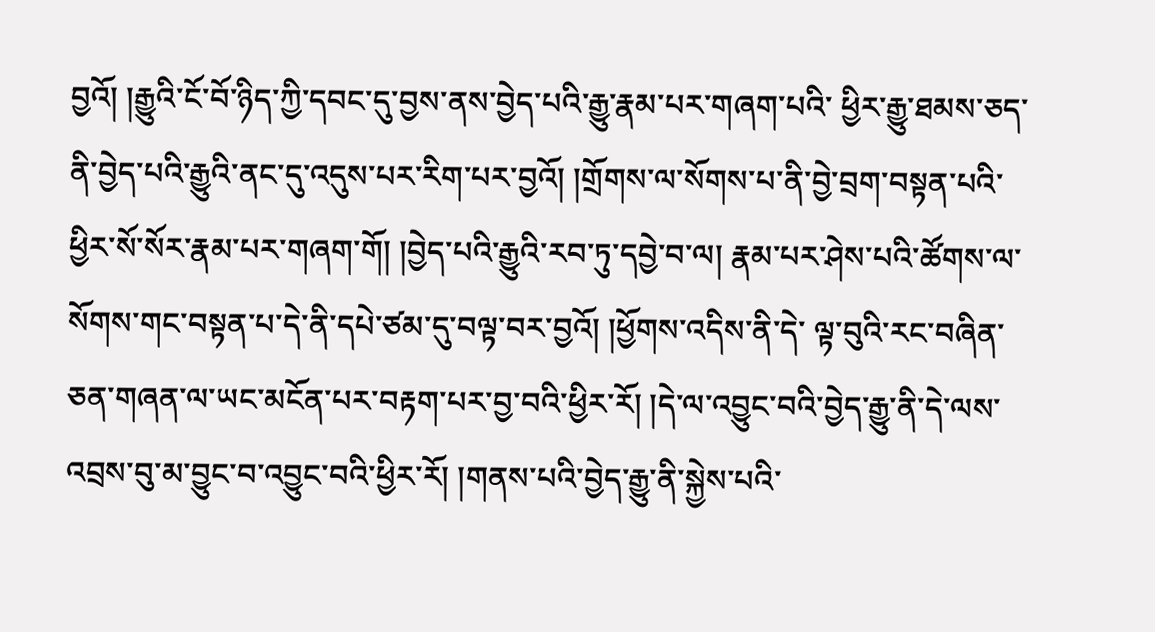བྱའོ། །རྒྱུའི་ངོ་བོ་ཉིད་ཀྱི་དབང་དུ་བྱས་ནས་བྱེད་པའི་རྒྱུ་རྣམ་པར་གཞག་པའི་ ཕྱིར་རྒྱུ་ཐམས་ཅད་ནི་བྱེད་པའི་རྒྱུའི་ནང་དུ་འདུས་པར་རིག་པར་བྱའོ། །གྲོགས་ལ་སོགས་པ་ནི་བྱེ་བྲག་བསྟན་པའི་ཕྱིར་སོ་སོར་རྣམ་པར་གཞག་གོ། །བྱེད་པའི་རྒྱུའི་རབ་ཏུ་དབྱེ་བ་ལ། རྣམ་པར་ཤེས་པའི་ཚོགས་ལ་སོགས་གང་བསྟན་པ་དེ་ནི་དཔེ་ཙམ་དུ་བལྟ་བར་བྱའོ། །ཕྱོགས་འདིས་ནི་དེ་ ལྟ་བུའི་རང་བཞིན་ཅན་གཞན་ལ་ཡང་མངོན་པར་བརྟག་པར་བྱ་བའི་ཕྱིར་རོ། །དེ་ལ་འབྱུང་བའི་བྱེད་རྒྱུ་ནི་དེ་ལས་འབྲས་བུ་མ་བྱུང་བ་འབྱུང་བའི་ཕྱིར་རོ། །གནས་པའི་བྱེད་རྒྱུ་ནི་སྐྱེས་པའི་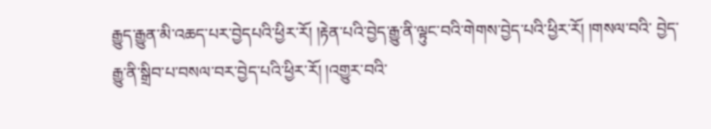རྒྱུད་རྒྱུན་མི་འཆད་པར་བྱེདཔའི་ཕྱིར་རོ། །རྟེན་པའི་བྱེད་རྒྱུ་ནི་ལྟུང་བའི་གེགས་བྱེད་པའི་ཕྱིར་རོ། །གསལ་བའི་ བྱེད་རྒྱུ་ནི་སྒྲིབ་པ་བསལ་བར་བྱེད་པའི་ཕྱིར་རོ། །འགྱུར་བའི་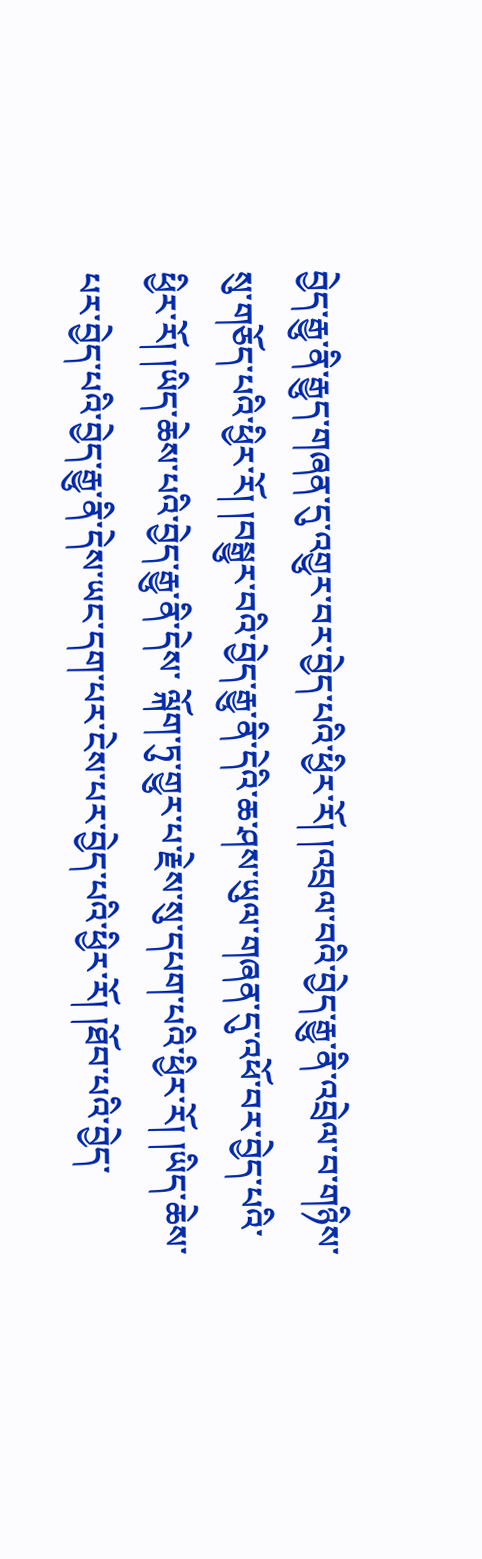བྱེད་རྒྱུ་ནི་རྒྱུད་གཞན་དུ་འགྱུར་བར་བྱེད་པའི་ཕྱིར་རོ། །འབྲལ་བའི་བྱེད་རྒྱུ་ནི་འབྲེལ་བ་གཉིས་སུ་གཅོད་པའི་ཕྱིར་རོ། །བསྒྱུར་བའི་བྱེད་རྒྱུ་ནི་དེའི་ཆ་ཤས་ཡུལ་གཞན་དུ་འཕོ་བར་བྱེད་པའི་ཕྱིར་རོ། །ཡིད་ཆེས་པའི་བྱེད་རྒྱུ་ནི་དེས་ ལྐོག་ཏུ་གྱུར་པ་རྗེས་སུ་དཔག་པའི་ཕྱིར་རོ། །ཡིད་ཆེས་པར་བྱེད་པའི་བྱེད་རྒྱུ་ནི་དེས་ཡང་དག་པར་ངེས་པར་བྱེད་པའི་ཕྱིར་རོ། །ཐོབ་པའི་བྱེད་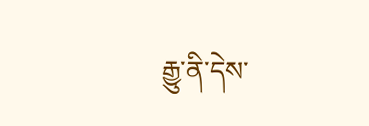རྒྱུ་ནི་དེས་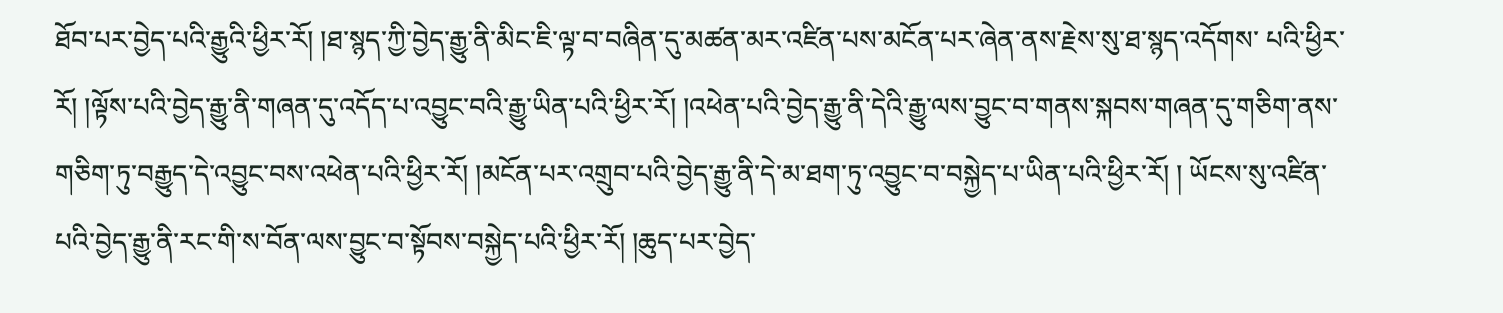ཐོབ་པར་བྱེད་པའི་རྒྱུའི་ཕྱིར་རོ། །ཐ་སྙད་ཀྱི་བྱེད་རྒྱུ་ནི་མིང་ཇི་ལྟ་བ་བཞིན་དུ་མཚན་མར་འཛིན་པས་མངོན་པར་ཞེན་ནས་རྗེས་སུ་ཐ་སྙད་འདོགས་ པའི་ཕྱིར་རོ། །ལྟོས་པའི་བྱེད་རྒྱུ་ནི་གཞན་དུ་འདོད་པ་འབྱུང་བའི་རྒྱུ་ཡིན་པའི་ཕྱིར་རོ། །འཕེན་པའི་བྱེད་རྒྱུ་ནི་དེའི་རྒྱུ་ལས་བྱུང་བ་གནས་སྐབས་གཞན་དུ་གཅིག་ནས་གཅིག་ཏུ་བརྒྱུད་དེ་འབྱུང་བས་འཕེན་པའི་ཕྱིར་རོ། །མངོན་པར་འགྲུབ་པའི་བྱེད་རྒྱུ་ནི་དེ་མ་ཐག་ཏུ་འབྱུང་བ་བསྐྱེད་པ་ཡིན་པའི་ཕྱིར་རོ། ། ཡོངས་སུ་འཛིན་པའི་བྱེད་རྒྱུ་ནི་རང་གི་ས་བོན་ལས་བྱུང་བ་སྟོབས་བསྐྱེད་པའི་ཕྱིར་རོ། །ཆུད་པར་བྱེད་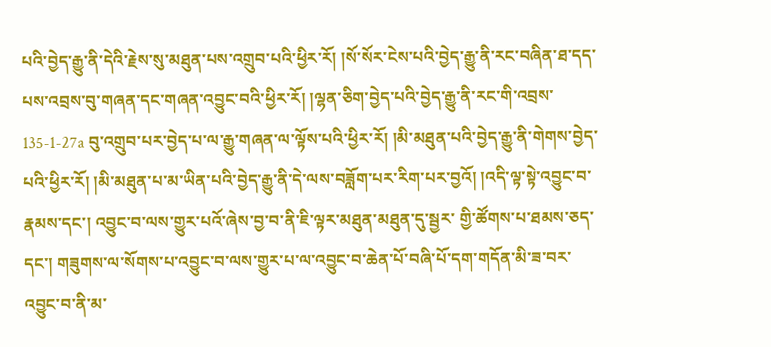པའི་བྱེད་རྒྱུ་ནི་དེའི་རྗེས་སུ་མཐུན་པས་འགྲུབ་པའི་ཕྱིར་རོ། །སོ་སོར་ངེས་པའི་བྱེད་རྒྱུ་ནི་རང་བཞིན་ཐ་དད་པས་འབྲས་བུ་གཞན་དང་གཞན་འབྱུང་བའི་ཕྱིར་རོ། །ལྷན་ཅིག་བྱེད་པའི་བྱེད་རྒྱུ་ནི་རང་གི་འབྲས་ 135-1-27a བུ་འགྲུབ་པར་བྱེད་པ་ལ་རྒྱུ་གཞན་ལ་ལྟོས་པའི་ཕྱིར་རོ། །མི་མཐུན་པའི་བྱེད་རྒྱུ་ནི་གེགས་བྱེད་པའི་ཕྱིར་རོ། །མི་མཐུན་པ་མ་ཡིན་པའི་བྱེད་རྒྱུ་ནི་དེ་ལས་བཟློག་པར་རིག་པར་བྱའོ། །འདི་ལྟ་སྟེ་འབྱུང་བ་རྣམས་དང་། འབྱུང་བ་ལས་གྱུར་པའོ་ཞེས་བྱ་བ་ནི་ཇི་ལྟར་མཐུན་མཐུན་དུ་སྦྱར་ གྱི་ཚོགས་པ་ཐམས་ཅད་དང་། གཟུགས་ལ་སོགས་པ་འབྱུང་བ་ལས་གྱུར་པ་ལ་འབྱུང་བ་ཆེན་པོ་བཞི་པོ་དག་གདོན་མི་ཟ་བར་འབྱུང་བ་ནི་མ་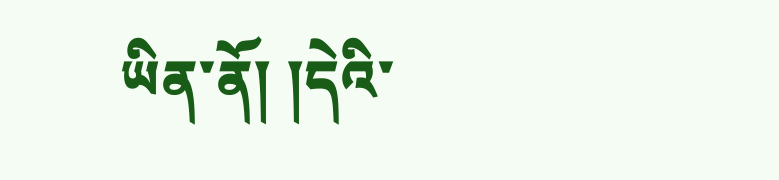ཡིན་ནོ། །དེའི་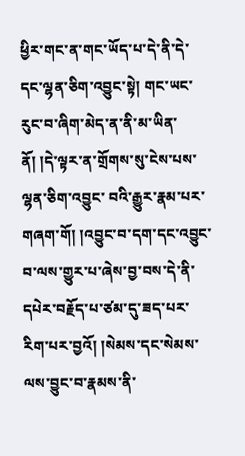ཕྱིར་གང་ན་གང་ཡོད་པ་དེ་ནི་དེ་དང་ལྷན་ཅིག་འབྱུང་སྟེ། གང་ཡང་རུང་བ་ཞིག་མེད་ན་ནི་མ་ཡིན་ནོ། །དེ་ལྟར་ན་གྲོགས་སུ་ངེས་པས་ལྷན་ཅིག་འབྱུང་ བའི་རྒྱུར་རྣམ་པར་གཞག་གོ། །འབྱུང་བ་དག་དང་འབྱུང་བ་ལས་གྱུར་པ་ཞེས་བྱ་བས་དེ་ནི་དཔེར་བརྗོད་པ་ཙམ་དུ་ཟད་པར་རིག་པར་བྱའོ། །སེམས་དང་སེམས་ལས་བྱུང་བ་རྣམས་ནི་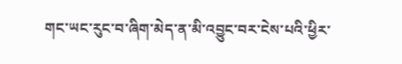གང་ཡང་རུང་བ་ཞིག་མེད་ན་མི་འབྱུང་བར་ངེས་པའི་ཕྱིར་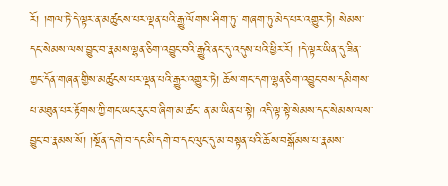རོ། །གལ་ཏེ་དེ་ལྟར་ན་མཚུངས་པར་ལྡན་པའི་རྒྱུ་ལོགས་ཤིག་ཏུ་ གཞག་ཏུ་མེད་པར་འགྱུར་ཏེ། སེམས་དང་སེམས་ལས་བྱུང་བ་རྣམས་ལྷན་ཅིག་འབྱུང་བའི་རྒྱུའི་ནང་དུ་འདུས་པའི་ཕྱིར་རོ། །དེ་ལྟར་ཡིན་དུ་ཟིན་ཀྱང་དོན་གཞན་གྱིས་མཚུངས་པར་ལྡན་པའི་རྒྱུར་འགྱུར་ཏེ། ཆོས་གང་དག་ལྷན་ཅིག་འབྱུང་བས་དམིགས་པ་མཐུན་པར་རྟོགས་ཀྱི་གང་ཡང་རུང་བ་ཞིག་མ་ཚང་ ན་མ་ཡིན་པ་སྟེ། འདི་ལྟ་སྟེ་སེམས་དང་སེམས་ལས་བྱུང་བ་རྣམས་སོ། །སྔོན་དགེ་བ་དང་མི་དགེ་བ་དང་ལུང་དུ་མ་བསྟན་པའི་ཆོས་བསྒོམས་པ་རྣམས་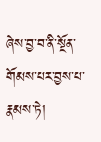ཞེས་བྱ་བ་ནི་སྔོན་གོམས་པར་བྱས་པ་རྣམས་ཏེ།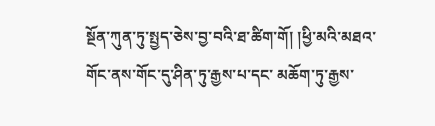སྔོན་ཀུན་ཏུ་སྤྱད་ཅེས་བྱ་བའི་ཐ་ཚིག་གོ། །ཕྱི་མའི་མཐའ་གོང་ནས་གོང་དུ་ཤིན་ཏུ་རྒྱས་པ་དང་ མཆོག་ཏུ་རྒྱས་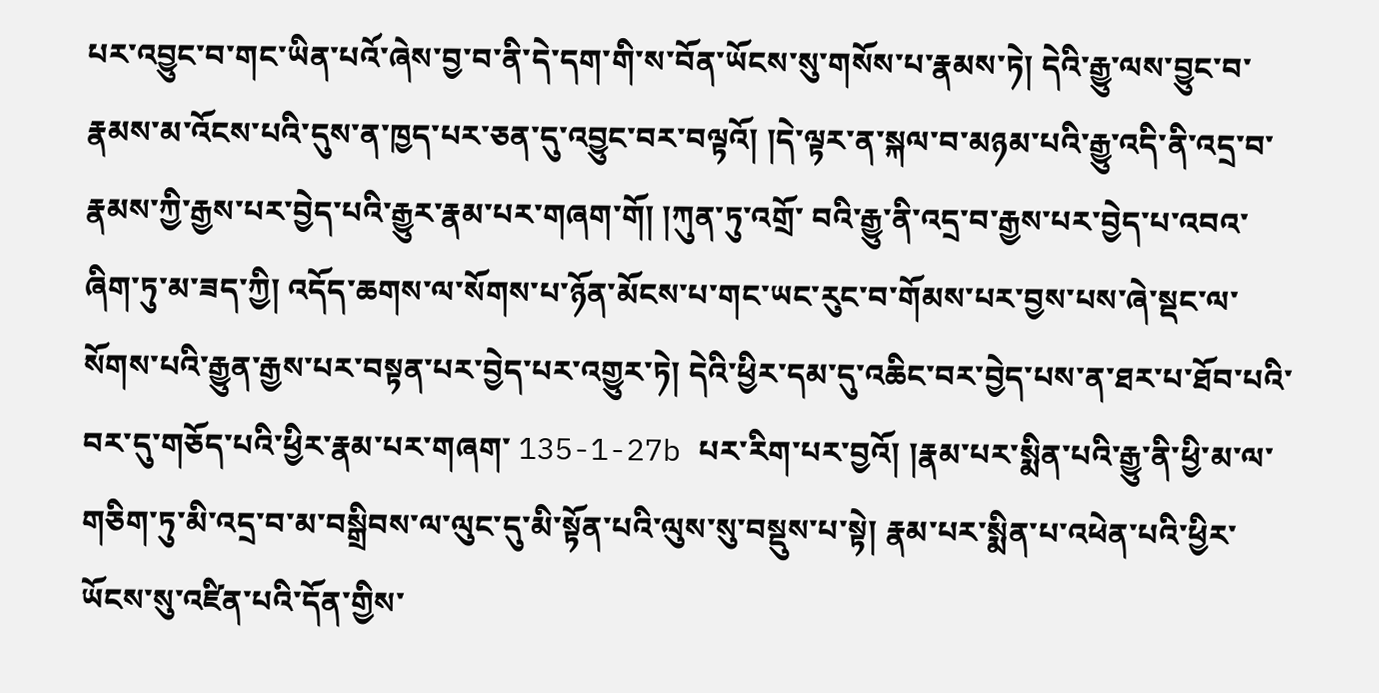པར་འབྱུང་བ་གང་ཡིན་པའོ་ཞེས་བྱ་བ་ནི་དེ་དག་གི་ས་བོན་ཡོངས་སུ་གསོས་པ་རྣམས་ཏེ། དེའི་རྒྱུ་ལས་བྱུང་བ་རྣམས་མ་འོངས་པའི་དུས་ན་ཁྱད་པར་ཅན་དུ་འབྱུང་བར་བལྟའོ། །དེ་ལྟར་ན་སྐལ་བ་མཉམ་པའི་རྒྱུ་འདི་ནི་འདྲ་བ་རྣམས་ཀྱི་རྒྱས་པར་བྱེད་པའི་རྒྱུར་རྣམ་པར་གཞག་གོ། །ཀུན་ཏུ་འགྲོ་ བའི་རྒྱུ་ནི་འདྲ་བ་རྒྱས་པར་བྱེད་པ་འབའ་ཞིག་ཏུ་མ་ཟད་ཀྱི། འདོད་ཆགས་ལ་སོགས་པ་ཉོན་མོངས་པ་གང་ཡང་རུང་བ་གོམས་པར་བྱས་པས་ཞེ་སྡང་ལ་སོགས་པའི་རྒྱུན་རྒྱས་པར་བསྟན་པར་བྱེད་པར་འགྱུར་ཏེ། དེའི་ཕྱིར་དམ་དུ་འཆིང་བར་བྱེད་པས་ན་ཐར་པ་ཐོབ་པའི་བར་དུ་གཅོད་པའི་ཕྱིར་རྣམ་པར་གཞག་ 135-1-27b པར་རིག་པར་བྱའོ། །རྣམ་པར་སྨིན་པའི་རྒྱུ་ནི་ཕྱི་མ་ལ་གཅིག་ཏུ་མི་འདྲ་བ་མ་བསྒྲིབས་ལ་ལུང་དུ་མི་སྟོན་པའི་ལུས་སུ་བསྡུས་པ་སྟེ། རྣམ་པར་སྨིན་པ་འཕེན་པའི་ཕྱིར་ཡོངས་སུ་འཛིན་པའི་དོན་གྱིས་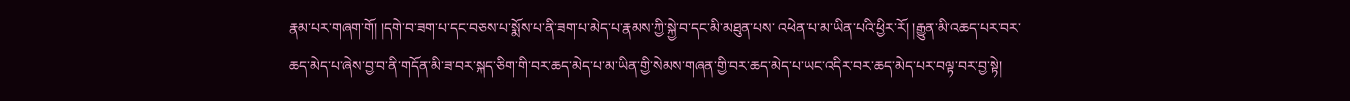རྣམ་པར་གཞག་གོ། །དགེ་བ་ཟག་པ་དང་བཅས་པ་སྨོས་པ་ནི་ཟག་པ་མེད་པ་རྣམས་ཀྱི་སྐྱེ་བ་དང་མི་མཐུན་པས་ འཕེན་པ་མ་ཡིན་པའི་ཕྱིར་རོ། །རྒྱུན་མི་འཆད་པར་བར་ཆད་མེད་པ་ཞེས་བྱ་བ་ནི་གདོན་མི་ཟ་བར་སྐད་ཅིག་གི་བར་ཆད་མེད་པ་མ་ཡིན་གྱི་སེམས་གཞན་གྱི་བར་ཆད་མེད་པ་ཡང་འདིར་བར་ཆད་མེད་པར་བལྟ་བར་བྱ་སྟེ།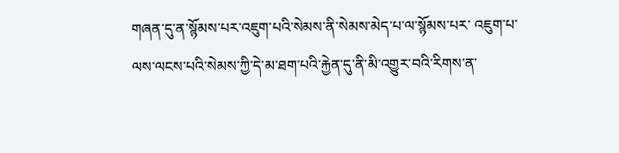གཞན་དུ་ན་སྙོམས་པར་འཇུག་པའི་སེམས་ནི་སེམས་མེད་པ་ལ་སྙོམས་པར་ འཇུག་པ་ལས་ལངས་པའི་སེམས་ཀྱི་དེ་མ་ཐག་པའི་རྐྱེན་དུ་ནི་མི་འགྱུར་བའི་རིགས་ན་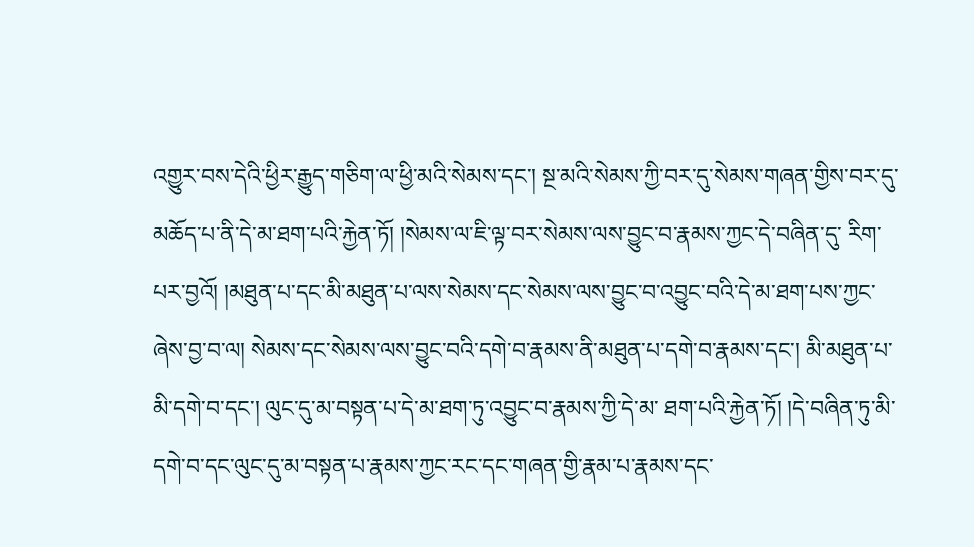འགྱུར་བས་དེའི་ཕྱིར་རྒྱུད་གཅིག་ལ་ཕྱི་མའི་སེམས་དང་། སྔ་མའི་སེམས་ཀྱི་བར་དུ་སེམས་གཞན་གྱིས་བར་དུ་མཆོད་པ་ནི་དེ་མ་ཐག་པའི་རྐྱེན་ཏོ། །སེམས་ལ་ཇི་ལྟ་བར་སེམས་ལས་བྱུང་བ་རྣམས་ཀྱང་དེ་བཞིན་དུ་ རིག་པར་བྱའོ། །མཐུན་པ་དང་མི་མཐུན་པ་ལས་སེམས་དང་སེམས་ལས་བྱུང་བ་འབྱུང་བའི་དེ་མ་ཐག་པས་ཀྱང་ཞེས་བྱ་བ་ལ། སེམས་དང་སེམས་ལས་བྱུང་བའི་དགེ་བ་རྣམས་ནི་མཐུན་པ་དགེ་བ་རྣམས་དང་། མི་མཐུན་པ་མི་དགེ་བ་དང་། ལུང་དུ་མ་བསྟན་པ་དེ་མ་ཐག་ཏུ་འབྱུང་བ་རྣམས་ཀྱི་དེ་མ་ ཐག་པའི་རྐྱེན་ཏོ། །དེ་བཞིན་ཏུ་མི་དགེ་བ་དང་ལུང་དུ་མ་བསྟན་པ་རྣམས་ཀྱང་རང་དང་གཞན་གྱི་རྣམ་པ་རྣམས་དང་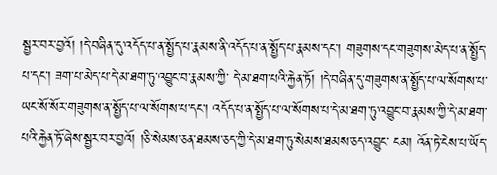སྦྱར་བར་བྱའོ། །དེ་བཞིན་དུ་འདོད་པ་ན་སྤྱོད་པ་རྣམས་ནི་འདོད་པ་ན་སྤྱོད་པ་རྣམས་དང་། གཟུགས་དང་གཟུགས་མེད་པ་ན་སྤྱོད་པ་དང་། ཟག་པ་མེད་པ་དེ་མ་ཐག་ཏུ་འབྱུང་བ་རྣམས་ཀྱི་ དེ་མ་ཐག་པའི་རྐྱེན་ཏོ། །དེ་བཞིན་དུ་གཟུགས་ན་སྤྱོད་པ་ལ་སོགས་པ་ཡང་སོ་སོར་གཟུགས་ན་སྤྱོད་པ་ལ་སོགས་པ་དང་། འདོད་པ་ན་སྤྱོད་པ་ལ་སོགས་པ་དེ་མ་ཐག་ཏུ་འབྱུང་བ་རྣམས་ཀྱི་དེ་མ་ཐག་པའི་རྐྱེན་ཏོ་ཞེས་སྦྱར་བར་བྱའོ། །ཅི་སེམས་ཅན་ཐམས་ཅད་ཀྱི་དེ་མ་ཐག་ཏུ་སེམས་ཐམས་ཅད་འབྱུང་ ངམ། འོན་ཏེ་ངེས་པ་ཡོད་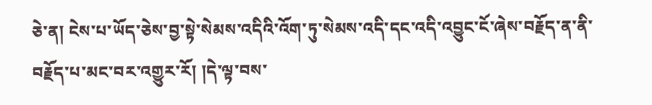ཅེ་ན། ངེས་པ་ཡོད་ཅེས་བྱ་སྟེ་སེམས་འདིའི་འོག་ཏུ་སེམས་འདི་དང་འདི་འབྱུང་ངོ་ཞེས་བརྗོད་ན་ནི་བརྗོད་པ་མང་བར་འགྱུར་རོ། །དེ་ལྟ་བས་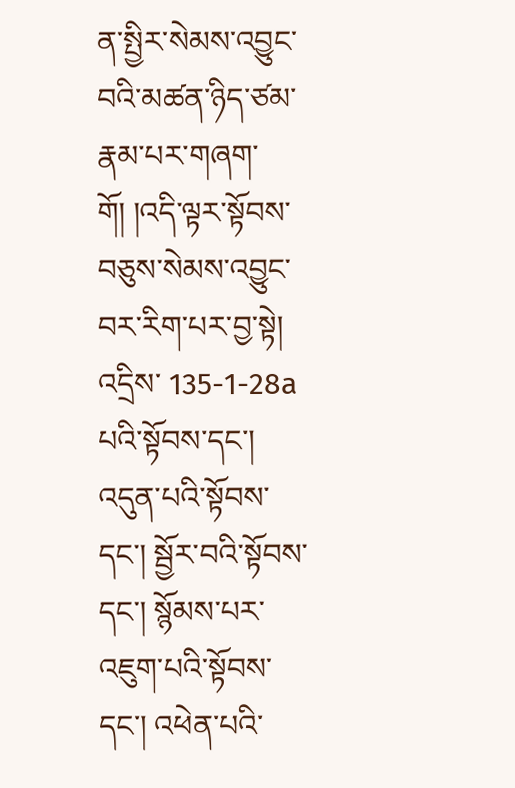ན་སྤྱིར་སེམས་འབྱུང་བའི་མཚན་ཉིད་ཙམ་རྣམ་པར་གཞག་གོ། །འདི་ལྟར་སྟོབས་བཅུས་སེམས་འབྱུང་བར་རིག་པར་བྱ་སྟེ། འདྲིས་ 135-1-28a པའི་སྟོབས་དང་། འདུན་པའི་སྟོབས་དང་། སྦྱོར་བའི་སྟོབས་དང་། སྙོམས་པར་འཇུག་པའི་སྟོབས་དང་། འཕེན་པའི་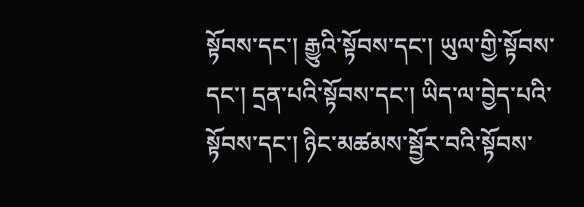སྟོབས་དང་། རྒྱུའི་སྟོབས་དང་། ཡུལ་གྱི་སྟོབས་དང་། དྲན་པའི་སྟོབས་དང་། ཡིད་ལ་བྱེད་པའི་སྟོབས་དང་། ཉིང་མཚམས་སྦྱོར་བའི་སྟོབས་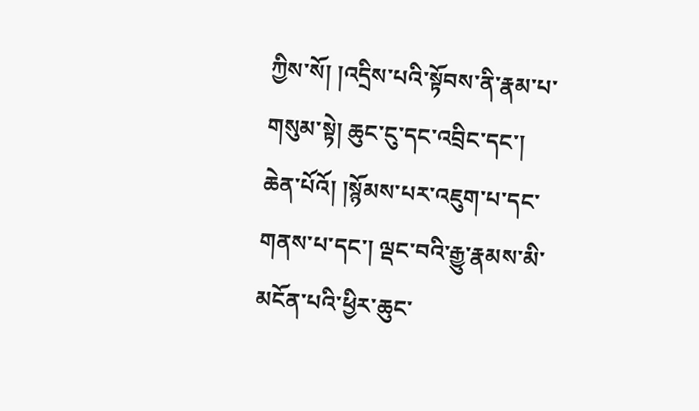ཀྱིས་སོ། །འདྲིས་པའི་སྟོབས་ནི་རྣམ་པ་གསུམ་སྟེ། ཆུང་ངུ་དང་འབྲིང་དང་། ཆེན་པོའོ། །སྙོམས་པར་འཇུག་པ་དང་གནས་པ་དང་། ལྡང་བའི་རྒྱུ་རྣམས་མི་མངོན་པའི་ཕྱིར་ཆུང་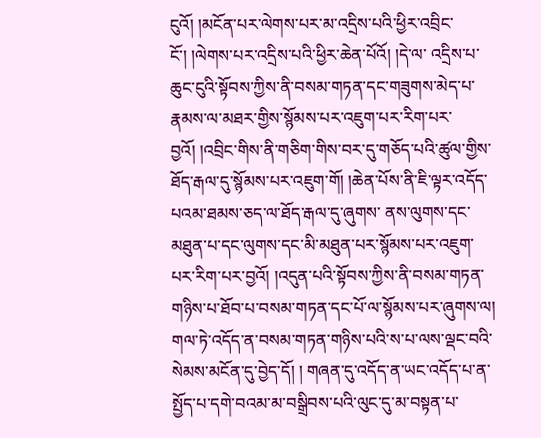ངུའོ། །མངོན་པར་ལེགས་པར་མ་འདྲིས་པའི་ཕྱིར་འབྲིང་ངོ་། །ལེགས་པར་འདྲིས་པའི་ཕྱིར་ཆེན་པོའོ། །དེ་ལ་ འདྲིས་པ་ཆུང་ངུའི་སྟོབས་ཀྱིས་ནི་བསམ་གཏན་དང་གཟུགས་མེད་པ་རྣམས་ལ་མཐར་གྱིས་སྙོམས་པར་འཇུག་པར་རིག་པར་བྱའོ། །འབྲིང་གིས་ནི་གཅིག་གིས་བར་དུ་གཅོད་པའི་ཚུལ་གྱིས་ཐོད་རྒལ་དུ་སྙོམས་པར་འཇུག་གོ། །ཆེན་པོས་ནི་ཇི་ལྟར་འདོད་པའམ་ཐམས་ཅད་ལ་ཐོད་རྒལ་དུ་ཞུགས་ ནས་ལུགས་དང་མཐུན་པ་དང་ལུགས་དང་མི་མཐུན་པར་སྙོམས་པར་འཇུག་པར་རིག་པར་བྱའོ། །འདུན་པའི་སྟོབས་ཀྱིས་ནི་བསམ་གཏན་གཉིས་པ་ཐོབ་པ་བསམ་གཏན་དང་པོ་ལ་སྙོམས་པར་ཞུགས་ལ། གལ་ཏེ་འདོད་ན་བསམ་གཏན་གཉིས་པའི་ས་པ་ལས་ལྡང་བའི་སེམས་མངོན་དུ་བྱེད་དོ། ། གཞན་དུ་འདོད་ན་ཡང་འདོད་པ་ན་སྤྱོད་པ་དགེ་བའམ་མ་བསྒྲིབས་པའི་ལུང་དུ་མ་བསྟན་པ་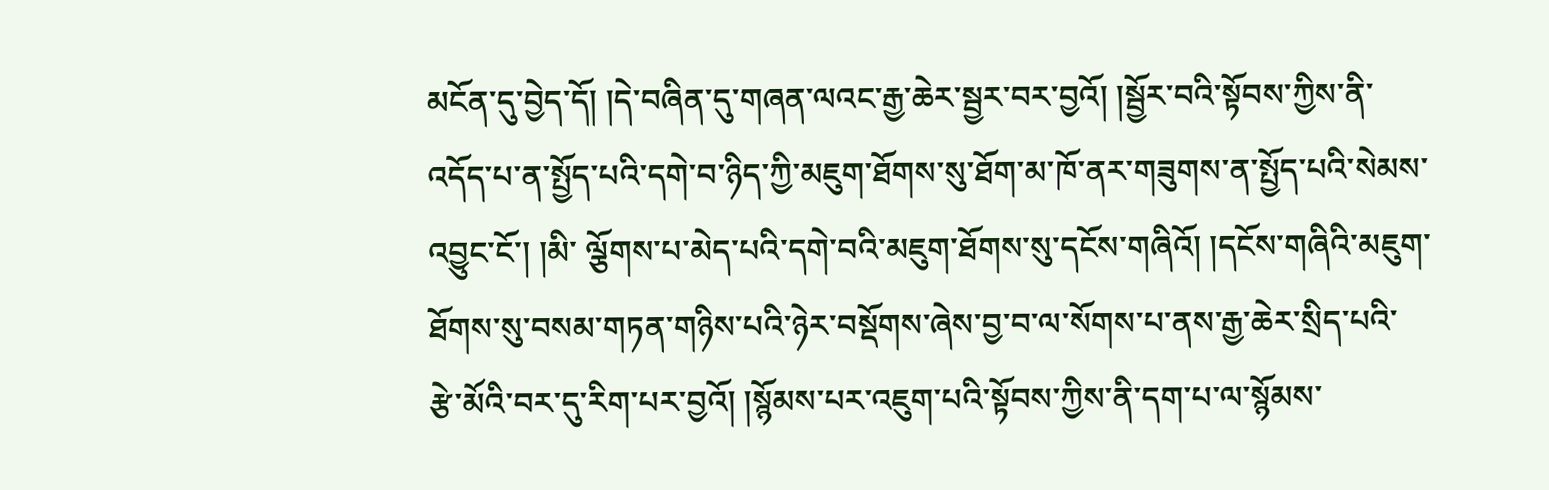མངོན་དུ་བྱེད་དོ། །དེ་བཞིན་དུ་གཞན་ལའང་རྒྱ་ཆེར་སྦྱར་བར་བྱའོ། །སྦྱོར་བའི་སྟོབས་ཀྱིས་ནི་འདོད་པ་ན་སྤྱོད་པའི་དགེ་བ་ཉིད་ཀྱི་མཇུག་ཐོགས་སུ་ཐོག་མ་ཁོ་ནར་གཟུགས་ན་སྤྱོད་པའི་སེམས་འབྱུང་ངོ་། །མི་ ལྕོགས་པ་མེད་པའི་དགེ་བའི་མཇུག་ཐོགས་སུ་དངོས་གཞིའོ། །དངོས་གཞིའི་མཇུག་ཐོགས་སུ་བསམ་གཏན་གཉིས་པའི་ཉེར་བསྡོགས་ཞེས་བྱ་བ་ལ་སོགས་པ་ནས་རྒྱ་ཆེར་སྲིད་པའི་རྩེ་མོའི་བར་དུ་རིག་པར་བྱའོ། །སྙོམས་པར་འཇུག་པའི་སྟོབས་ཀྱིས་ནི་དག་པ་ལ་སྙོམས་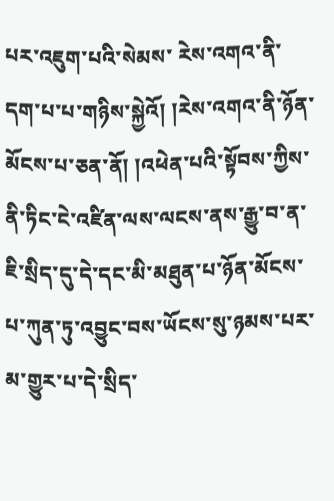པར་འཇུག་པའི་སེམས་ རེས་འགའ་ནི་དག་པ་པ་གཉིས་སྐྱེའོ། །རེས་འགའ་ནི་ཉོན་མོངས་པ་ཅན་ནོ། །འཕེན་པའི་སྟོབས་ཀྱིས་ནི་ཏིང་ངེ་འཛིན་ལས་ལངས་ནས་རྒྱུ་བ་ན་ཇི་སྲིད་དུ་དེ་དང་མི་མཐུན་པ་ཉོན་མོངས་པ་ཀུན་ཏུ་འབྱུང་བས་ཡོངས་སུ་ཉམས་པར་མ་གྱུར་པ་དེ་སྲིད་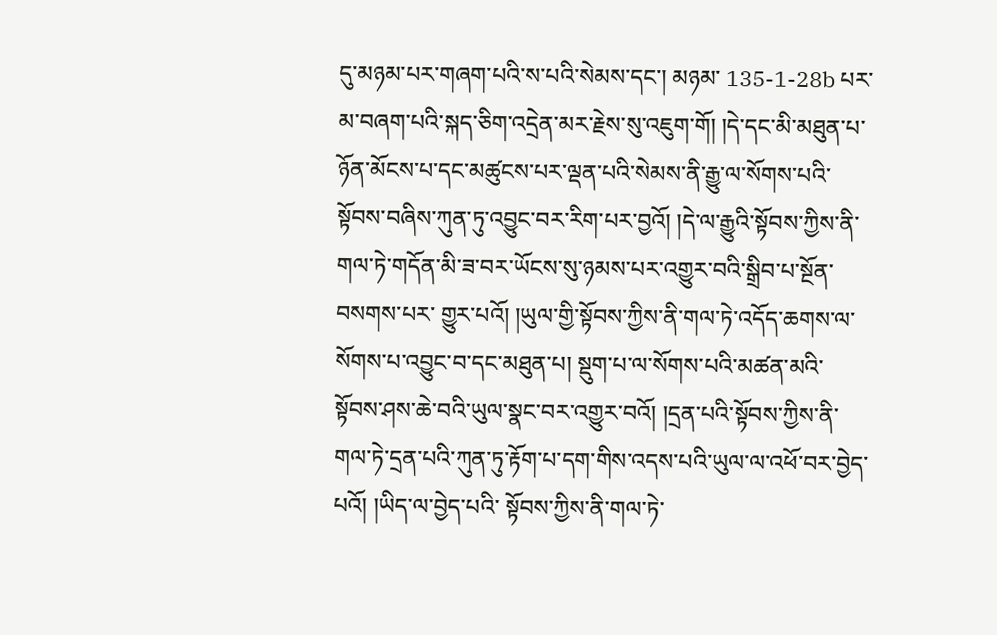དུ་མཉམ་པར་གཞག་པའི་ས་པའི་སེམས་དང་། མཉམ་ 135-1-28b པར་མ་བཞག་པའི་སྐད་ཅིག་འདྲེན་མར་རྗེས་སུ་འཇུག་གོ། །དེ་དང་མི་མཐུན་པ་ཉོན་མོངས་པ་དང་མཚུངས་པར་ལྡན་པའི་སེམས་ནི་རྒྱུ་ལ་སོགས་པའི་སྟོབས་བཞིས་ཀུན་ཏུ་འབྱུང་བར་རིག་པར་བྱའོ། །དེ་ལ་རྒྱུའི་སྟོབས་ཀྱིས་ནི་གལ་ཏེ་གདོན་མི་ཟ་བར་ཡོངས་སུ་ཉམས་པར་འགྱུར་བའི་སྒྲིབ་པ་སྔོན་བསགས་པར་ གྱུར་པའོ། །ཡུལ་གྱི་སྟོབས་ཀྱིས་ནི་གལ་ཏེ་འདོད་ཆགས་ལ་སོགས་པ་འབྱུང་བ་དང་མཐུན་པ། སྡུག་པ་ལ་སོགས་པའི་མཚན་མའི་སྟོབས་ཤས་ཆེ་བའི་ཡུལ་སྣང་བར་འགྱུར་བའོ། །དྲན་པའི་སྟོབས་ཀྱིས་ནི་གལ་ཏེ་དྲན་པའི་ཀུན་ཏུ་རྟོག་པ་དག་གིས་འདས་པའི་ཡུལ་ལ་འཕོ་བར་བྱེད་པའོ། །ཡིད་ལ་བྱེད་པའི་ སྟོབས་ཀྱིས་ནི་གལ་ཏེ་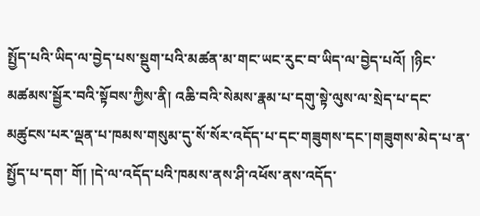སྤྱོད་པའི་ཡིད་ལ་བྱེད་པས་སྡུག་པའི་མཚན་མ་གང་ཡང་རུང་བ་ཡིད་ལ་བྱེད་པའོ། །ཉིང་མཚམས་སྦྱོར་བའི་སྟོབས་ཀྱིས་ནི། འཆི་བའི་སེམས་རྣམ་པ་དགུ་སྟེ་ལུས་ལ་སྲེད་པ་དང་མཚུངས་པར་ལྡན་པ་ཁམས་གསུམ་དུ་སོ་སོར་འདོད་པ་དང་གཟུགས་དང་།གཟུགས་མེད་པ་ན་སྤྱོད་པ་དག་ གོ། །དེ་ལ་འདོད་པའི་ཁམས་ནས་ཤི་འཕོས་ནས་འདོད་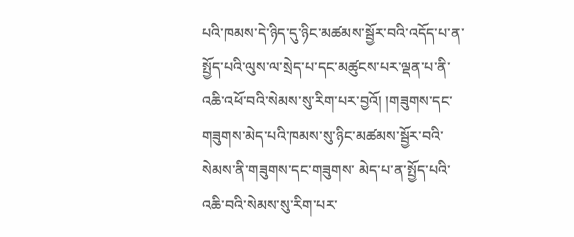པའི་ཁམས་དེ་ཉིད་དུ་ཉིང་མཚམས་སྦྱོར་བའི་འདོད་པ་ན་སྤྱོད་པའི་ལུས་ལ་སྲེད་པ་དང་མཚུངས་པར་ལྡན་པ་ནི་འཆི་འཕོ་བའི་སེམས་སུ་རིག་པར་བྱའོ། །གཟུགས་དང་གཟུགས་མེད་པའི་ཁམས་སུ་ཉིང་མཚམས་སྦྱོར་བའི་སེམས་ནི་གཟུགས་དང་གཟུགས་ མེད་པ་ན་སྤྱོད་པའི་འཆི་བའི་སེམས་སུ་རིག་པར་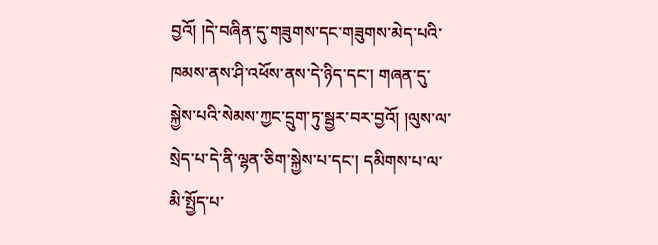བྱའོ། །དེ་བཞིན་དུ་གཟུགས་དང་གཟུགས་མེད་པའི་ཁམས་ནས་ཤི་འཕོས་ནས་དེ་ཉིད་དང་། གཞན་དུ་སྐྱེས་པའི་སེམས་ཀྱང་དྲུག་ཏུ་སྦྱར་བར་བྱའོ། །ལུས་ལ་སྲེད་པ་དེ་ནི་ལྷན་ཅིག་སྐྱེས་པ་དང་། དམིགས་པ་ལ་མི་སྤྱོད་པ་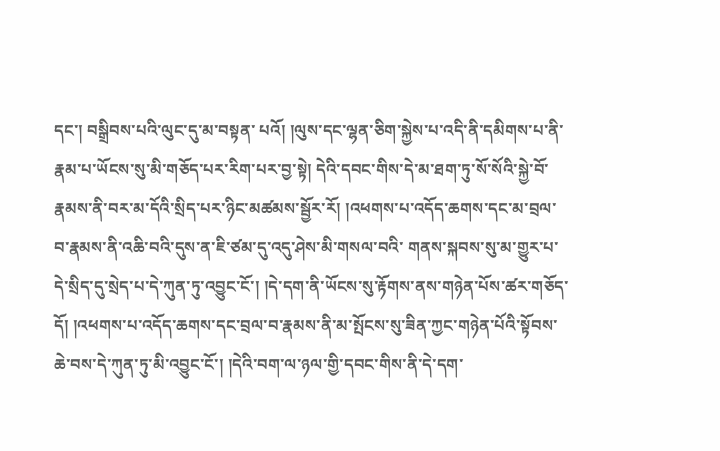དང་། བསྒྲིབས་པའི་ལུང་དུ་མ་བསྟན་ པའོ། །ལུས་དང་ལྷན་ཅིག་སྐྱེས་པ་འདི་ནི་དམིགས་པ་ནི་རྣམ་པ་ཡོངས་སུ་མི་གཅོད་པར་རིག་པར་བྱ་སྟེ། དེའི་དབང་གིས་དེ་མ་ཐག་ཏུ་སོ་སོའི་སྐྱེ་བོ་རྣམས་ནི་བར་མ་དོའི་སྲིད་པར་ཉིང་མཚམས་སྦྱོར་རོ། །འཕགས་པ་འདོད་ཆགས་དང་མ་བྲལ་བ་རྣམས་ནི་འཆི་བའི་དུས་ན་ཇི་ཙམ་དུ་འདུ་ཤེས་མི་གསལ་བའི་ གནས་སྐབས་སུ་མ་གྱུར་པ་དེ་སྲིད་དུ་སྲེད་པ་དེ་ཀུན་ཏུ་འབྱུང་ངོ་། །དེ་དག་ནི་ཡོངས་སུ་རྟོགས་ནས་གཉེན་པོས་ཚར་གཅོད་དོ། །འཕགས་པ་འདོད་ཆགས་དང་བྲལ་བ་རྣམས་ནི་མ་སྤོངས་སུ་ཟིན་ཀྱང་གཉེན་པོའི་སྟོབས་ཆེ་བས་དེ་ཀུན་ཏུ་མི་འབྱུང་ངོ་། །དེའི་བག་ལ་ཉལ་གྱི་དབང་གིས་ནི་དེ་དག་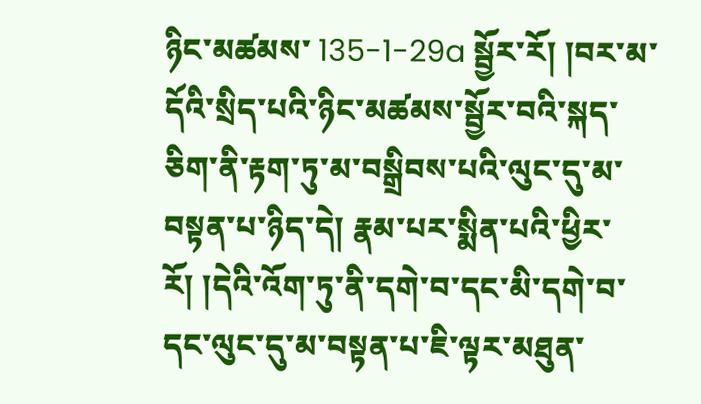ཉིང་མཚམས་ 135-1-29a སྦྱོར་རོ། །བར་མ་དོའི་སྲིད་པའི་ཉིང་མཚམས་སྦྱོར་བའི་སྐད་ཅིག་ནི་རྟག་ཏུ་མ་བསྒྲིབས་པའི་ལུང་དུ་མ་བསྟན་པ་ཉིད་དེ། རྣམ་པར་སྨིན་པའི་ཕྱིར་རོ། །དེའི་འོག་ཏུ་ནི་དགེ་བ་དང་མི་དགེ་བ་དང་ལུང་དུ་མ་བསྟན་པ་ཇི་ལྟར་མཐུན་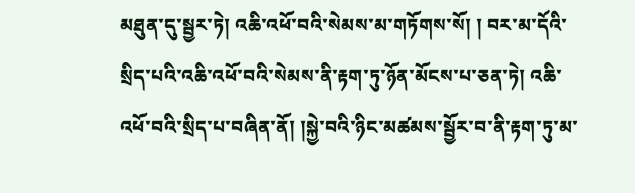མཐུན་དུ་སྦྱར་ཏེ། འཆི་འཕོ་བའི་སེམས་མ་གཏོགས་སོ། ། བར་མ་དོའི་སྲིད་པའི་འཆི་འཕོ་བའི་སེམས་ནི་རྟག་ཏུ་ཉོན་མོངས་པ་ཅན་ཏེ། འཆི་འཕོ་བའི་སྲིད་པ་བཞིན་ནོ། །སྐྱེ་བའི་ཉིང་མཚམས་སྦྱོར་བ་ནི་རྟག་ཏུ་མ་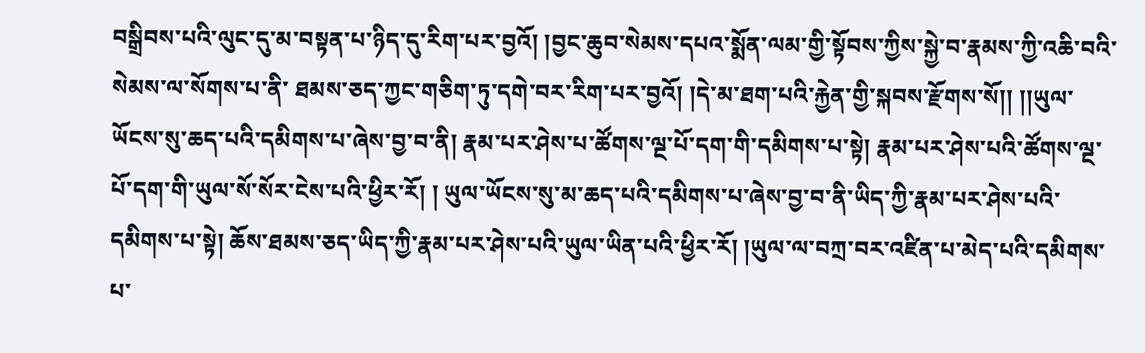བསྒྲིབས་པའི་ལུང་དུ་མ་བསྟན་པ་ཉིད་དུ་རིག་པར་བྱའོ། །བྱང་ཆུབ་སེམས་དཔའ་སྨོན་ལམ་གྱི་སྟོབས་ཀྱིས་སྐྱེ་བ་རྣམས་ཀྱི་འཆི་བའི་སེམས་ལ་སོགས་པ་ནི་ ཐམས་ཅད་ཀྱང་གཅིག་ཏུ་དགེ་བར་རིག་པར་བྱའོ། །དེ་མ་ཐག་པའི་རྐྱེན་གྱི་སྐབས་རྫོགས་སོ།། །།ཡུལ་ཡོངས་སུ་ཆད་པའི་དམིགས་པ་ཞེས་བྱ་བ་ནི། རྣམ་པར་ཤེས་པ་ཚོགས་ལྔ་པོ་དག་གི་དམིགས་པ་སྟེ། རྣམ་པར་ཤེས་པའི་ཚོགས་ལྔ་པོ་དག་གི་ཡུལ་སོ་སོར་ངེས་པའི་ཕྱིར་རོ། ། ཡུལ་ཡོངས་སུ་མ་ཆད་པའི་དམིགས་པ་ཞེས་བྱ་བ་ནི་ཡིད་ཀྱི་རྣམ་པར་ཤེས་པའི་དམིགས་པ་སྟེ། ཆོས་ཐམས་ཅད་ཡིད་ཀྱི་རྣམ་པར་ཤེས་པའི་ཡུལ་ཡིན་པའི་ཕྱིར་རོ། །ཡུལ་ལ་བཀྲ་བར་འཛིན་པ་མེད་པའི་དམིགས་པ་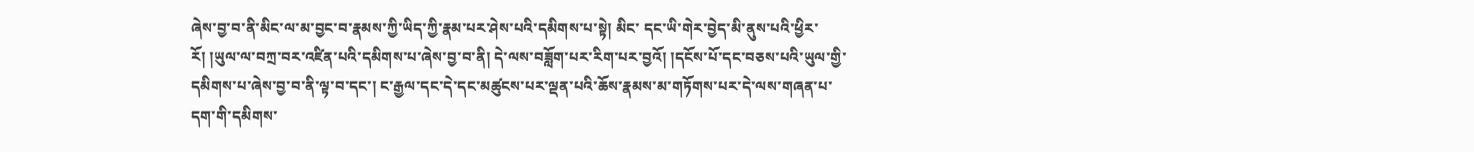ཞེས་བྱ་བ་ནི་མིང་ལ་མ་བྱང་བ་རྣམས་ཀྱི་ཡིད་ཀྱི་རྣམ་པར་ཤེས་པའི་དམིགས་པ་སྟེ། མིང་ དང་ཡི་གེར་བྱེད་མི་ནུས་པའི་ཕྱིར་རོ། །ཡུལ་ལ་བཀྲ་བར་འཛིན་པའི་དམིགས་པ་ཞེས་བྱ་བ་ནི། དེ་ལས་བཟློག་པར་རིག་པར་བྱའོ། །དངོས་པོ་དང་བཅས་པའི་ཡུལ་གྱི་དམིགས་པ་ཞེས་བྱ་བ་ནི་ལྟ་བ་དང་། ང་རྒྱལ་དང་དེ་དང་མཚུངས་པར་ལྡན་པའི་ཆོས་རྣམས་མ་གཏོགས་པར་དེ་ལས་གཞན་པ་ དག་གི་དམིགས་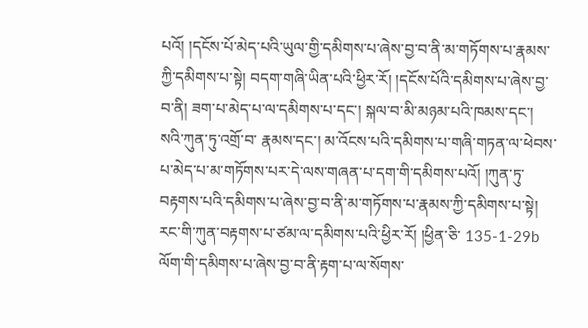པའོ། །དངོས་པོ་མེད་པའི་ཡུལ་གྱི་དམིགས་པ་ཞེས་བྱ་བ་ནི་མ་གཏོགས་པ་རྣམས་ཀྱི་དམིགས་པ་སྟེ། བདག་གཞི་ཡིན་པའི་ཕྱིར་རོ། །དངོས་པོའི་དམིགས་པ་ཞེས་བྱ་བ་ནི། ཟག་པ་མེད་པ་ལ་དམིགས་པ་དང་། སྐལ་བ་མི་མཉམ་པའི་ཁམས་དང་། སའི་ཀུན་ཏུ་འགྲོ་བ་ རྣམས་དང་། མ་འོངས་པའི་དམིགས་པ་གཞི་གཏན་ལ་ཕེབས་པ་མེད་པ་མ་གཏོགས་པར་དེ་ལས་གཞན་པ་དག་གི་དམིགས་པའོ། །ཀུན་ཏུ་བརྟགས་པའི་དམིགས་པ་ཞེས་བྱ་བ་ནི་མ་གཏོགས་པ་རྣམས་ཀྱི་དམིགས་པ་སྟེ། རང་གི་ཀུན་བརྟགས་པ་ཙམ་ལ་དམིགས་པའི་ཕྱིར་རོ། །ཕྱིན་ཅི་ 135-1-29b ལོག་གི་དམིགས་པ་ཞེས་བྱ་བ་ནི་རྟག་པ་ལ་སོགས་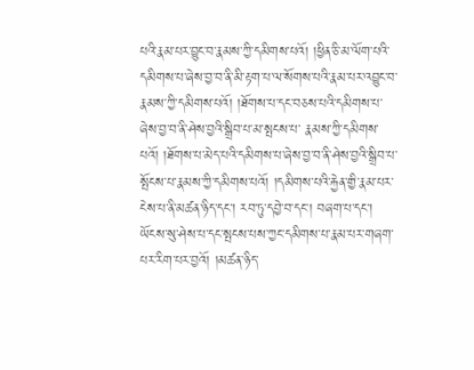པའི་རྣམ་པར་བྱུང་བ་རྣམས་ཀྱི་དམིགས་པའོ། །ཕྱིན་ཅི་མ་ལོག་པའི་དམིགས་པ་ཞེས་བྱ་བ་ནི་མི་རྟག་པ་ལ་སོགས་པའི་རྣམ་པར་འབྱུང་བ་རྣམས་ཀྱི་དམིགས་པའོ། །ཐོགས་པ་དང་བཅས་པའི་དམིགས་པ་ཞེས་བྱ་བ་ནི་ཤེས་བྱའི་སྒྲིབ་པ་མ་སྤངས་པ་ རྣམས་ཀྱི་དམིགས་པའོ། །ཐོགས་པ་མེད་པའི་དམིགས་པ་ཞེས་བྱ་བ་ནི་ཤེས་བྱའི་སྒྲིབ་པ་སྤོངས་པ་རྣམས་ཀྱི་དམིགས་པའོ། །དམིགས་པའི་རྐྱེན་གྱི་རྣམ་པར་ངེས་པ་ནི་མཚན་ཉིད་དང་། རབ་ཏུ་དབྱེ་བ་དང་། བཞག་པ་དང་། ཡོངས་སུ་ཤེས་པ་དང་སྤངས་པས་ཀྱང་དམིགས་པ་རྣམ་པར་གཞག་ པར་རིག་པར་བྱའོ། །མཚན་ཉིད་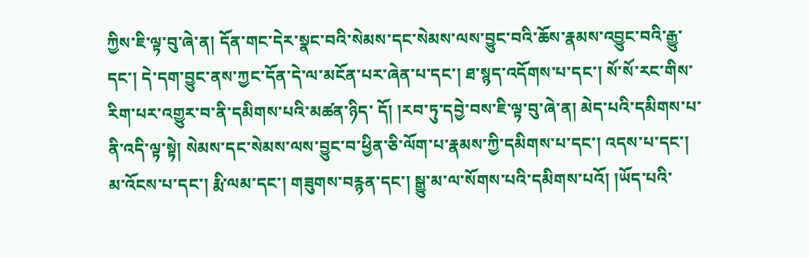ཀྱིས་ཇི་ལྟ་བུ་ཞེ་ན། དོན་གང་དེར་སྣང་བའི་སེམས་དང་སེམས་ལས་བྱུང་བའི་ཆོས་རྣམས་འབྱུང་བའི་རྒྱུ་དང་། དེ་དག་བྱུང་ནས་ཀྱང་དོན་དེ་ལ་མངོན་པར་ཞེན་པ་དང་། ཐ་སྙད་འདོགས་པ་དང་། སོ་སོ་རང་གིས་རིག་པར་འགྱུར་བ་ནི་དམིགས་པའི་མཚན་ཉིད་ དོ། །རབ་ཏུ་དབྱེ་བས་ཇི་ལྟ་བུ་ཞེ་ན། མེད་པའི་དམིགས་པ་ནི་འདི་ལྟ་སྟེ། སེམས་དང་སེམས་ལས་བྱུང་བ་ཕྱིན་ཅི་ལོག་པ་རྣམས་ཀྱི་དམིགས་པ་དང་། འདས་པ་དང་། མ་འོངས་པ་དང་། རྨི་ལམ་དང་། གཟུགས་བརྙན་དང་། སྒྱུ་མ་ལ་སོགས་པའི་དམིགས་པའོ། །ཡོད་པའི་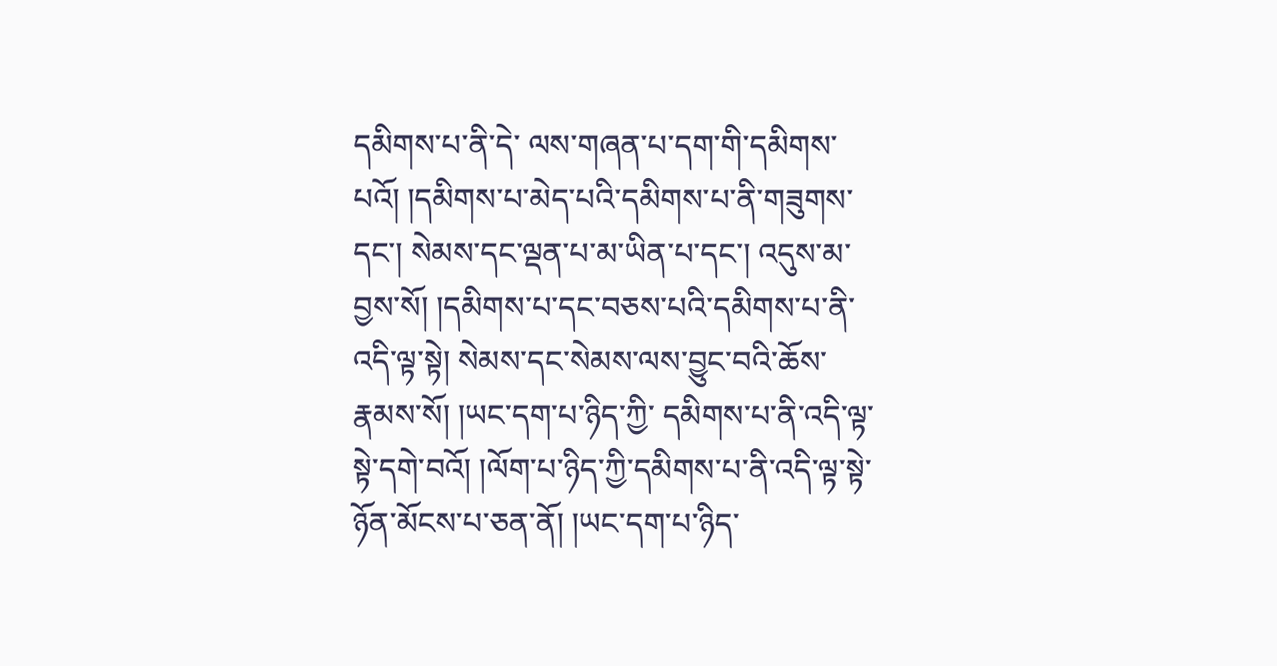དམིགས་པ་ནི་དེ་ ལས་གཞན་པ་དག་གི་དམིགས་པའོ། །དམིགས་པ་མེད་པའི་དམིགས་པ་ནི་གཟུགས་དང་། སེམས་དང་ལྡན་པ་མ་ཡིན་པ་དང་། འདུས་མ་བྱས་སོ། །དམིགས་པ་དང་བཅས་པའི་དམིགས་པ་ནི་འདི་ལྟ་སྟེ། སེམས་དང་སེམས་ལས་བྱུང་བའི་ཆོས་རྣམས་སོ། །ཡང་དག་པ་ཉིད་ཀྱི་ དམིགས་པ་ནི་འདི་ལྟ་སྟེ་དགེ་བའོ། །ལོག་པ་ཉིད་ཀྱི་དམིགས་པ་ནི་འདི་ལྟ་སྟེ་ཉོན་མོངས་པ་ཅན་ནོ། །ཡང་དག་པ་ཉིད་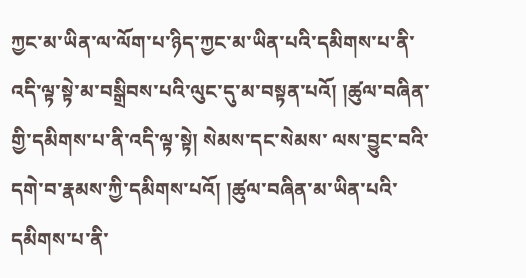ཀྱང་མ་ཡིན་ལ་ལོག་པ་ཉིད་ཀྱང་མ་ཡིན་པའི་དམིགས་པ་ནི་འདི་ལྟ་སྟེ་མ་བསྒྲིབས་པའི་ལུང་དུ་མ་བསྟན་པའོ། །ཚུལ་བཞིན་གྱི་དམིགས་པ་ནི་འདི་ལྟ་སྟེ། སེམས་དང་སེམས་ ལས་བྱུང་བའི་དགེ་བ་རྣམས་ཀྱི་དམིགས་པའོ། །ཚུལ་བཞིན་མ་ཡིན་པའི་དམིགས་པ་ནི་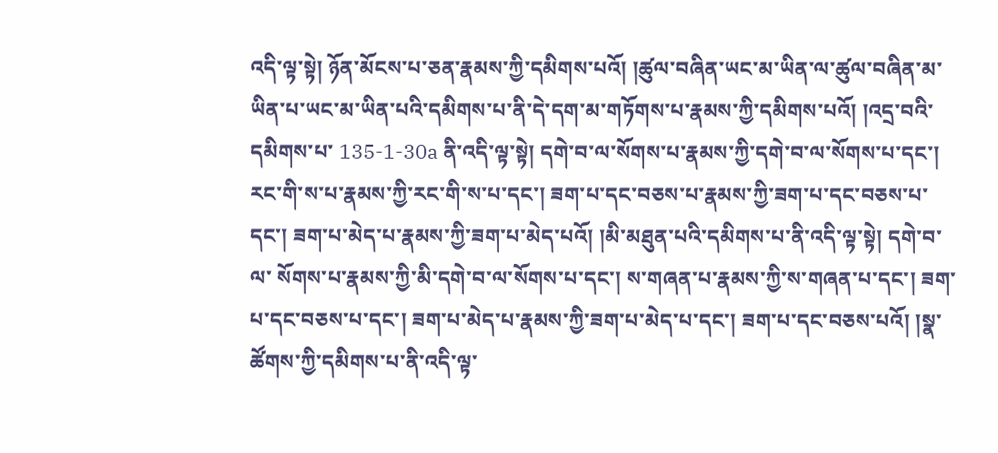འདི་ལྟ་སྟེ། ཉོན་མོངས་པ་ཅན་རྣམས་ཀྱི་དམིགས་པའོ། །ཚུལ་བཞིན་ཡང་མ་ཡིན་ལ་ཚུལ་བཞིན་མ་ཡིན་པ་ཡང་མ་ཡིན་པའི་དམིགས་པ་ནི་དེ་དག་མ་གཏོགས་པ་རྣམས་ཀྱི་དམིགས་པའོ། །འདྲ་བའི་དམིགས་པ་ 135-1-30a ནི་འདི་ལྟ་སྟེ། དགེ་བ་ལ་སོགས་པ་རྣམས་ཀྱི་དགེ་བ་ལ་སོགས་པ་དང་། རང་གི་ས་པ་རྣམས་ཀྱི་རང་གི་ས་པ་དང་། ཟག་པ་དང་བཅས་པ་རྣམས་ཀྱི་ཟག་པ་དང་བཅས་པ་དང་། ཟག་པ་མེད་པ་རྣམས་ཀྱི་ཟག་པ་མེད་པའོ། །མི་མཐུན་པའི་དམིགས་པ་ནི་འདི་ལྟ་སྟེ། དགེ་བ་ལ་ སོགས་པ་རྣམས་ཀྱི་མི་དགེ་བ་ལ་སོགས་པ་དང་། ས་གཞན་པ་རྣམས་ཀྱི་ས་གཞན་པ་དང་། ཟག་པ་དང་བཅས་པ་དང་། ཟག་པ་མེད་པ་རྣམས་ཀྱི་ཟག་པ་མེད་པ་དང་། ཟག་པ་དང་བཅས་པའོ། །སྣ་ཚོགས་ཀྱི་དམིགས་པ་ནི་འདི་ལྟ་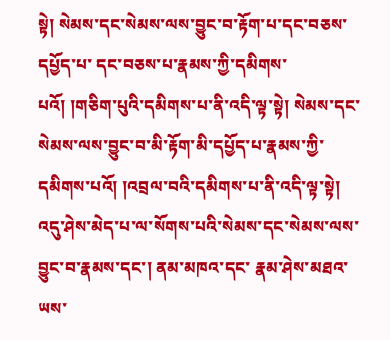སྟེ། སེམས་དང་སེམས་ལས་བྱུང་བ་རྟོག་པ་དང་བཅས་དཔྱོད་པ་ དང་བཅས་པ་རྣམས་ཀྱི་དམིགས་པའོ། །གཅིག་པུའི་དམིགས་པ་ནི་འདི་ལྟ་སྟེ། སེམས་དང་སེམས་ལས་བྱུང་བ་མི་རྟོག་མི་དཔྱོད་པ་རྣམས་ཀྱི་དམིགས་པའོ། །འབྲལ་བའི་དམིགས་པ་ནི་འདི་ལྟ་སྟེ། འདུ་ཤེས་མེད་པ་ལ་སོགས་པའི་སེམས་དང་སེམས་ལས་བྱུང་བ་རྣམས་དང་། ནམ་མཁའ་དང་ རྣམ་ཤེས་མཐའ་ཡས་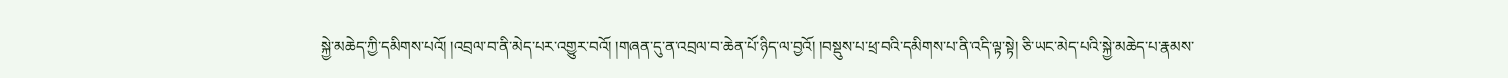སྐྱེ་མཆེད་ཀྱི་དམིགས་པའོ། །འབྲལ་བ་ནི་མེད་པར་འགྱུར་བའོ། །གཞན་དུ་ན་འབྲལ་བ་ཆེན་པོ་ཉིད་ལ་བྱའོ། །བསྡུས་པ་ཕྲ་བའི་དམིགས་པ་ནི་འདི་ལྟ་སྟེ། ཅི་ཡང་མེད་པའི་སྐྱེ་མཆེད་པ་རྣམས་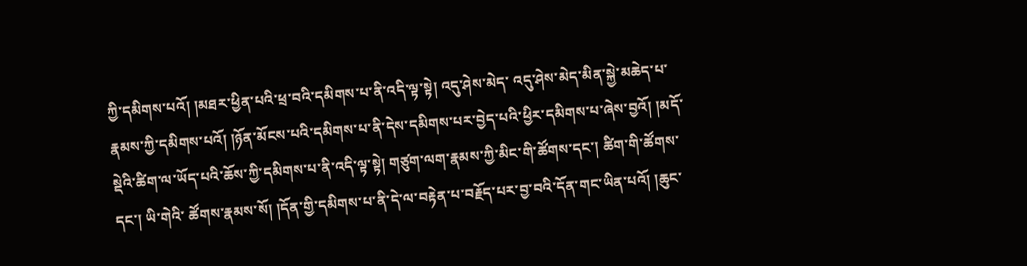ཀྱི་དམིགས་པའོ། །མཐར་ཕྱིན་པའི་ཕྲ་བའི་དམིགས་པ་ནི་འདི་ལྟ་སྟེ། འདུ་ཤེས་མེད་ འདུ་ཤེས་མེད་མིན་སྐྱེ་མཆེད་པ་རྣམས་ཀྱི་དམིགས་པའོ། །ཉོན་མོངས་པའི་དམིགས་པ་ནི་དེས་དམིགས་པར་བྱེད་པའི་ཕྱིར་དམིགས་པ་ཞེས་བྱའོ། །མདོ་སྡེའི་ཚིག་ལ་ཡོད་པའི་ཆོས་ཀྱི་དམིགས་པ་ནི་འདི་ལྟ་སྟེ། གཙུག་ལག་རྣམས་ཀྱི་མིང་གི་ཚོགས་དང་། ཚིག་གི་ཚོགས་དང་། ཡི་གེའི་ ཚོགས་རྣམས་སོ། །དོན་གྱི་དམིགས་པ་ནི་དེ་ལ་བརྟེན་པ་བརྗོད་པར་བྱ་བའི་དོན་གང་ཡིན་པའོ། །ཆུང་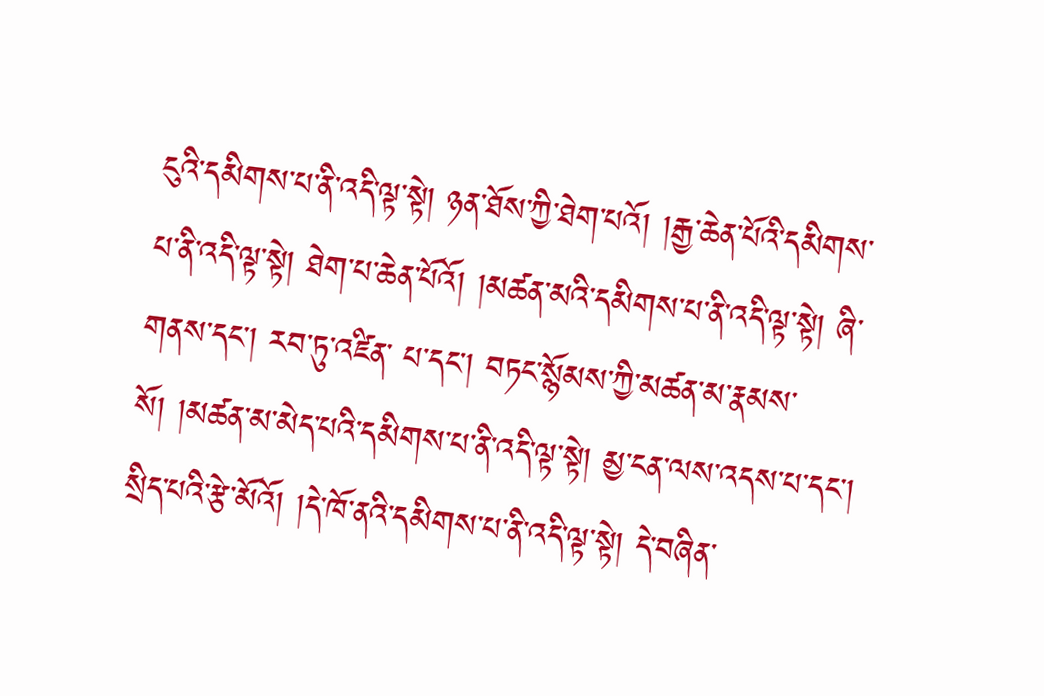ངུའི་དམིགས་པ་ནི་འདི་ལྟ་སྟེ། ཉན་ཐོས་ཀྱི་ཐེག་པའོ། །རྒྱ་ཆེན་པོའི་དམིགས་པ་ནི་འདི་ལྟ་སྟེ། ཐེག་པ་ཆེན་པོའོ། །མཚན་མའི་དམིགས་པ་ནི་འདི་ལྟ་སྟེ། ཞི་གནས་དང་། རབ་ཏུ་འཛིན་ པ་དང་། བཏང་སྙོམས་ཀྱི་མཚན་མ་རྣམས་སོ། །མཚན་མ་མེད་པའི་དམིགས་པ་ནི་འདི་ལྟ་སྟེ། མྱ་ངན་ལས་འདས་པ་དང་། སྲིད་པའི་རྩེ་མོའོ། །དེ་ཁོ་ནའི་དམིགས་པ་ནི་འདི་ལྟ་སྟེ། དེ་བཞིན་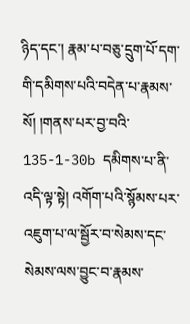ཉིད་དང་། རྣམ་པ་བཅུ་དྲུག་པོ་དག་གི་དམིགས་པའི་བདེན་པ་རྣམས་སོ། །གནས་པར་བྱ་བའི་ 135-1-30b དམིགས་པ་ནི་འདི་ལྟ་སྟེ། འགོག་པའི་སྙོམས་པར་འཇུག་པ་ལ་སྦྱོར་བ་སེམས་དང་སེམས་ལས་བྱུང་བ་རྣམས་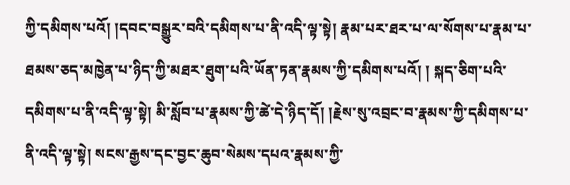ཀྱི་དམིགས་པའོ། །དབང་བསྒྱུར་བའི་དམིགས་པ་ནི་འདི་ལྟ་སྟེ། རྣམ་པར་ཐར་པ་ལ་སོགས་པ་རྣམ་པ་ཐམས་ཅད་མཁྱེན་པ་ཉིད་ཀྱི་མཐར་ཐུག་པའི་ཡོན་ཏན་རྣམས་ཀྱི་དམིགས་པའོ། ། སྐད་ཅིག་པའི་དམིགས་པ་ནི་འདི་ལྟ་སྟེ། མི་སློབ་པ་རྣམས་ཀྱི་ཚེ་དེ་ཉིད་དོ། །རྗེས་སུ་འབྲང་བ་རྣམས་ཀྱི་དམིགས་པ་ནི་འདི་ལྟ་སྟེ། སངས་རྒྱས་དང་བྱང་ཆུབ་སེམས་དཔའ་རྣམས་ཀྱི་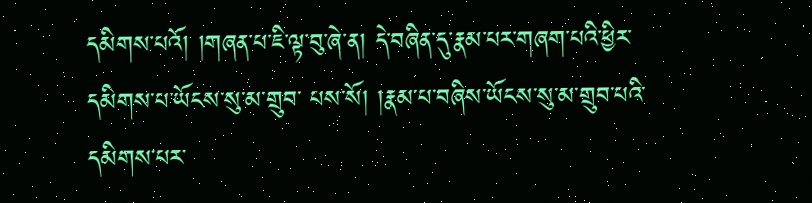དམིགས་པའོ། །གཞན་པ་ཇི་ལྟ་བུ་ཞེ་ན། དེ་བཞིན་དུ་རྣམ་པར་གཞག་པའི་ཕྱིར་དམིགས་པ་ཡོངས་སུ་མ་གྲུབ་ པས་སོ། །རྣམ་པ་བཞིས་ཡོངས་སུ་མ་གྲུབ་པའི་དམིགས་པར་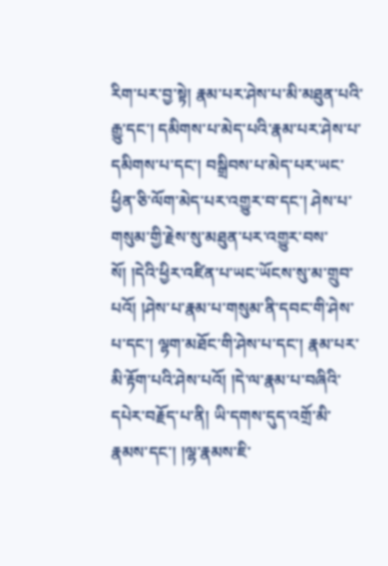རིག་པར་བྱ་སྟེ། རྣམ་པར་ཤེས་པ་མི་མཐུན་པའི་རྒྱུ་དང་། དམིགས་པ་མེད་པའི་རྣམ་པར་ཤེས་པ་དམིགས་པ་དང་། བསྒྲིབས་པ་མེད་པར་ཡང་ཕྱིན་ཅི་ལོག་མེད་པར་འགྱུར་བ་དང་། ཤེས་པ་གསུམ་གྱི་རྗེས་སུ་མཐུན་པར་འགྱུར་བས་ སོ། །དེའི་ཕྱིར་འཛིན་པ་ཡང་ཡོངས་སུ་མ་གྲུབ་པའོ། །ཤེས་པ་རྣམ་པ་གསུམ་ནི་དབང་གི་ཤེས་པ་དང་། ལྷག་མཐོང་གི་ཤེས་པ་དང་། རྣམ་པར་མི་རྟོག་པའི་ཤེས་པའོ། །དེ་ལ་རྣམ་པ་བཞིའི་དཔེར་བརྗོད་པ་ནི། ཡི་དགས་དུད་འགྲོ་མི་རྣམས་དང་། །ལྷ་རྣམས་ཇི་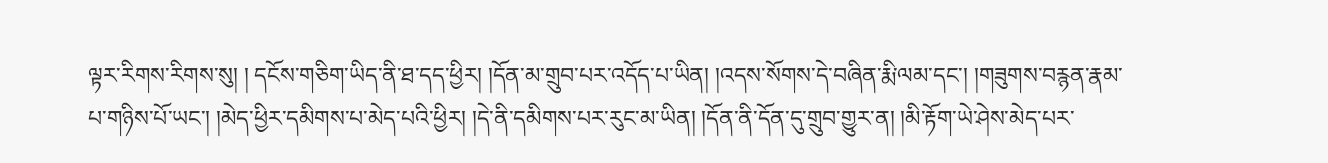ལྟར་རིགས་རིགས་སུ། ། དངོས་གཅིག་ཡིད་ནི་ཐ་དད་ཕྱིར། །དོན་མ་གྲུབ་པར་འདོད་པ་ཡིན། །འདས་སོགས་དེ་བཞིན་རྨི་ལམ་དང་། །གཟུགས་བརྙན་རྣམ་པ་གཉིས་པོ་ཡང་། །མེད་ཕྱིར་དམིགས་པ་མེད་པའི་ཕྱིར། །དེ་ནི་དམིགས་པར་རུང་མ་ཡིན། །དོན་ནི་དོན་དུ་གྲུབ་གྱུར་ན། །མི་རྟོག་ཡེ་ཤེས་མེད་པར་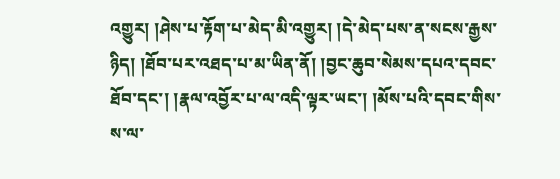འགྱུར། །ཤེས་པ་རྟོག་པ་མེད་མི་འགྱུར། །དེ་མེད་པས་ན་སངས་རྒྱས་ཉིད། །ཐོབ་པར་འཐད་པ་མ་ཡིན་ནོ། །བྱང་ཆུབ་སེམས་དཔའ་དབང་ཐོབ་དང་། །རྣལ་འབྱོར་པ་ལ་འདི་ལྟར་ཡང་། །མོས་པའི་དབང་གིས་ས་ལ་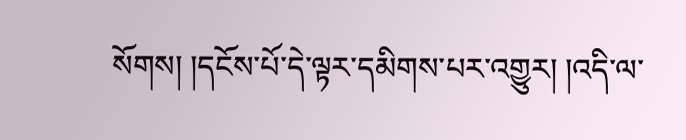སོགས། །དངོས་པོ་དེ་ལྟར་དམིགས་པར་འགྱུར། །འདི་ལ་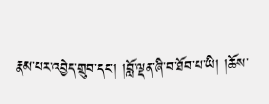རྣམ་པར་འབྱེད་གྲུབ་དང་། །བློ་ལྡན་ཞི་བ་ཐོབ་པ་ཡི། །ཆོས་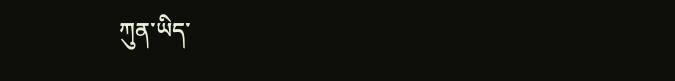ཀུན་ཡིད་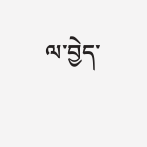ལ་བྱེད་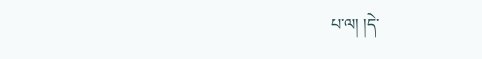པ་ལ། །དེ་